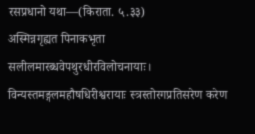रसप्रधानो यथा—(किराता. ५.३३)
अस्मिन्नगृह्यत पिनाकभृता सलीलमारब्धवेपथुरधीरविलोचनायाः।
विन्यस्तमङ्गलमहौषधिरीश्वरायाः स्त्रस्तोरगप्रतिसरेण करेण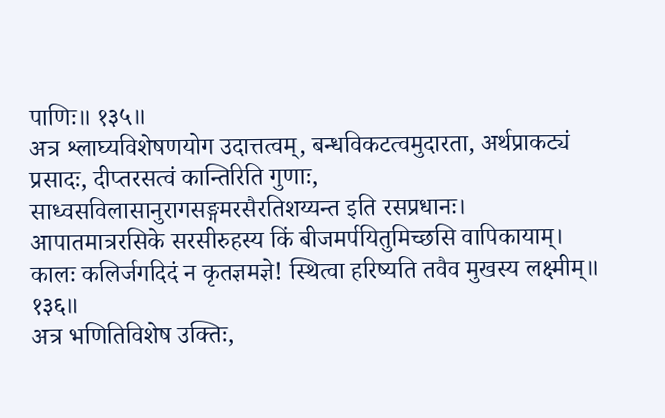पाणिः॥ १३५॥
अत्र श्लाघ्यविशेषणयोग उदात्तत्वम्, बन्धविकटत्वमुदारता, अर्थप्राकट्यं प्रसादः, दीप्तरसत्वं कान्तिरिति गुणाः, साध्वसविलासानुरागसङ्गमरसैरतिशय्यन्त इति रसप्रधानः।
आपातमात्ररसिके सरसीरुहस्य किं बीजमर्पयितुमिच्छसि वापिकायाम्।
कालः कलिर्जगदिदं न कृतज्ञमज्ञे! स्थित्वा हरिष्यति तवैव मुखस्य लक्ष्मीम्॥ १३६॥
अत्र भणितिविशेष उक्तिः,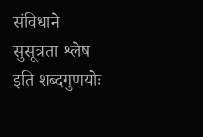संविधाने सुसूत्रता श्लेष इति शब्दगुणयोः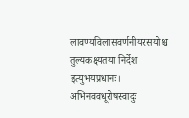लावण्यविलासवर्णनीयरसयोश्च तुल्यकक्ष्यतया निर्देश इत्युभयप्रधानः।
अभिनववधूरोषस्वादुः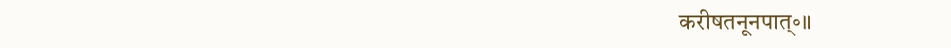करीषतनूनपात्॰॥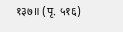१३७॥ (पृ. ५१६)